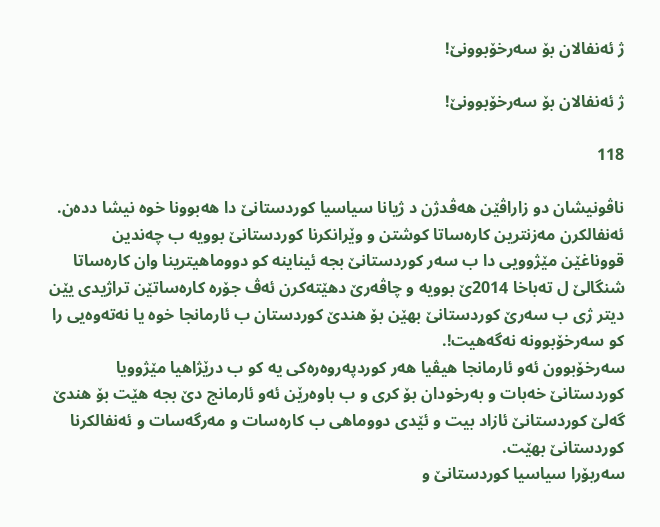ژ ئه‌نفالان بۆ سه‌رخۆبوونێ!

ژ ئه‌نفالان بۆ سه‌رخۆبوونێ!

118

ناڤونیشان دو زاراڤێن هه‌ڤدژن د ژیانا سیاسیا كوردستانێ دا هه‌بوونا خوه‌ نیشا دده‌ن. ئه‌نفالكرن مه‌زنترین كاره‌ساتا كوشتن و وێرانكرنا كوردستانێ بوویه‌ ب چه‌ندین قووناغێن مێژوویى دا ب سه‌ر كوردستانێ بجه ئیناینه‌ كو دووماهیترینا وان كاره‌ساتا شنگالێ ل ته‌باخا 2014ێ بوویه‌ و چاڤه‌رێ دهێته‌كرن ئه‌ڤ جۆره‌ كاره‌ساتێن تراژیدى یێن دیتر ژى ب سه‌رێ كوردستانێ بهێن بۆ هندێ كوردستان ب ئارمانجا خوه‌ یا نه‌ته‌وه‌یى را كو سه‌رخۆبوونه‌ نه‌گه‌هیت!.
سه‌رخۆبوون ئه‌و ئارمانجا هیڤیا هه‌ر كوردپه‌روه‌ره‌كى یه‌ كو ب درێژاهیا مێژوویا كوردستانێ خه‌بات و به‌رخودان بۆ كرى و ب باوه‌رێن ئه‌و ئارمانج دێ بجه هێت بۆ هندێ گه‌لێ كوردستانێ ئازاد بیت و ئێدى دووماهى ب كاره‌سات و مه‌رگه‌سات و ئه‌نفالكرنا كوردستانێ بهێت.
سه‌ربۆرا سیاسیا كوردستانێ و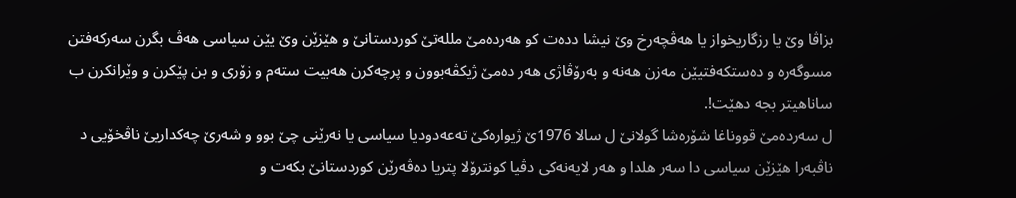بزاڤا وێ یا رزگاریخواز یا هه‌ڤچه‌رخ وێ نیشا دده‌ت كو هه‌رده‌مێ ملله‌تێ كوردستانێ و هێزێن وێ یێن سیاسى هه‌ڤ بگرن سه‌ركه‌فتن مسوگه‌ره‌ و ده‌ستكه‌فتیێن مه‌زن هه‌نه‌ و به‌رۆڤاژى هه‌ر ده‌مێ ژیكڤه‌بوون و پرچه‌كرن هه‌بیت سته‌م و زۆرى و بن پێكرن و وێرانكرن ب ساناهیتر بجه دهێت!.
ل سه‌رده‌مێ قووناغا شۆره‌شا گولانێ ل سالا 1976ێ ژیواره‌كێ ته‌عه‌دودیا سیاسى یا نه‌رێنى چێ بوو و شه‌رێ چه‌كداریێ ناڤخۆیى د ناڤبه‌را هێزێن سیاسى دا سه‌ر هلدا و هه‌ر لایه‌نه‌كى دڤیا كونترۆلا پتریا ده‌ڤه‌رێن كوردستانێ بكه‌ت و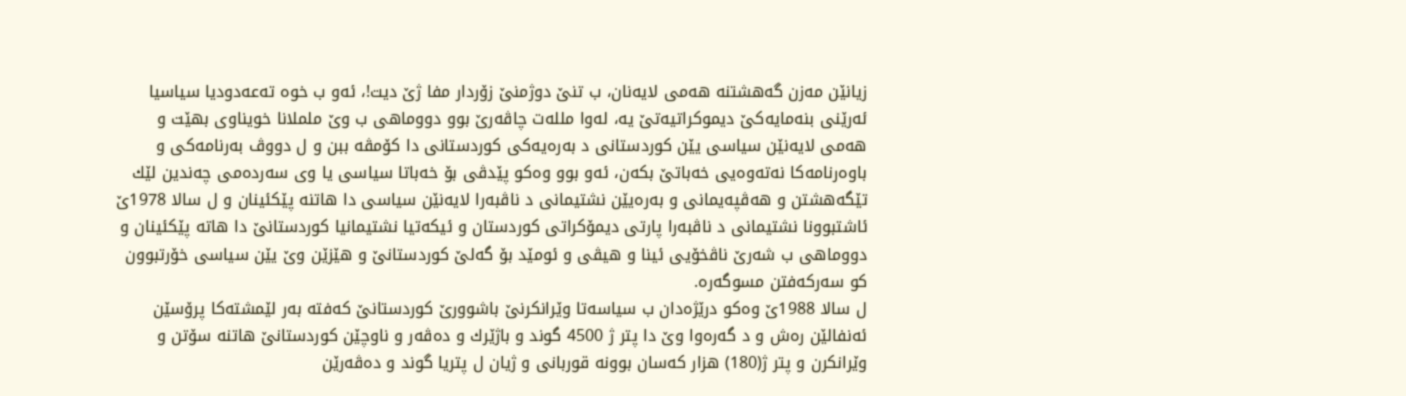زیانێن مه‌زن گه‌هشتنه‌ هه‌مى لایه‌نان، ب تنێ دوژمنێ زۆردار مفا ژێ دیت!، ئه‌و ب خوه‌ ته‌عه‌دودیا سیاسیا ئه‌رێنى بنه‌مایه‌كێ دیموكراتیه‌تێ یه‌، له‌وا ملله‌ت چاڤه‌رێ بوو دووماهى ب وێ ململانا خویناوى بهێت و هه‌مى لایه‌نێن سیاسى یێن كوردستانى د به‌ره‌یه‌كى كوردستانى دا كۆمڤه‌ ببن و ل دووڤ به‌رنامه‌كی و باوه‌رنامه‌كا نه‌ته‌وه‌یى خه‌باتێ بكه‌ن، ئه‌و بوو وه‌كو پێدڤى بۆ خه‌باتا سیاسى یا وى سه‌رده‌مى چه‌ندین لێك تێگه‌هشتن و هه‌ڤپه‌یمانى و به‌ره‌یێن نشتیمانى د ناڤبه‌را لایه‌نێن سیاسى دا هاتنه‌ پێكئینان و ل سالا 1978ێ ئاشتبوونا نشتیمانى د ناڤبه‌را پارتى دیمۆكراتى كوردستان و ئیكه‌تیا نشتیمانیا كوردستانێ دا هاته‌ پێكئینان و دووماهى ب شه‌رێ ناڤخۆیى ئینا و هیڤى و ئومێد بۆ گه‌لێ كوردستانێ و هێزێن وێ یێن سیاسى خۆرتبوون كو سه‌ركه‌فتن مسوگه‌ره‌.
ل سالا 1988ێ وه‌كو درێژه‌دان ب سیاسه‌تا وێرانكرنێ باشوورێ كوردستانێ كه‌فته‌ به‌ر لێمشته‌كا پرۆسێن ئه‌نفالێن ره‌ش و د گه‌ره‌وا وێ دا پتر ژ 4500 گوند و باژێرك و ده‌ڤه‌ر و ناوچێن كوردستانێ هاتنه‌ سۆتن و وێرانكرن و پتر ژ(180) هزار كه‌سان بوونه‌ قوربانى و ژیان ل پتریا گوند و ده‌ڤه‌رێن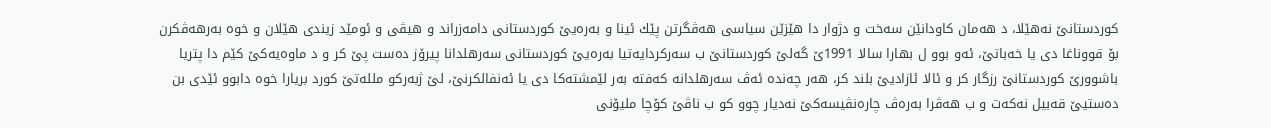كوردستانێ نه‌هێلا، د هه‌مان كاودانێن سه‌خت و دژوار دا هێزێن سیاسى هه‌ڤگرتن پێك ئینا و به‌ره‌یێ كوردستانى دامه‌زراند و هیڤى و ئومێد زیندى هێلان و خوه‌ به‌رهه‌ڤكرن بۆ قووناغا دى یا خه‌باتێ، ئه‌و بوو ل بهارا سالا 1991ێ گه‌لێ كوردستانێ ب سه‌ركردایه‌تیا به‌ره‌یێ كوردستانى سه‌رهلدانا پیرۆز ده‌ست پێ كر و د ماوه‌یه‌كێ كێم دا پتریا باشوورێ كوردستانێ رزگار كر و ئالا ئازادیێ بلند كر، هه‌ر چه‌نده‌ ئه‌ڤ سه‌رهلدانه‌ كه‌فته‌ به‌ر لێمشته‌كا دى یا ئه‌نفالكرنێ، لێ ژبه‌ركو ملله‌تێ كورد بریارا خوه‌ دابوو ئێدى بن ده‌ستیێ قه‌بیل نه‌كه‌ت و ب هه‌ڤرا به‌ره‌ڤ چاره‌نڤیسه‌كێ نه‌دیار چوو كو ب ناڤێ كۆچا ملیۆنى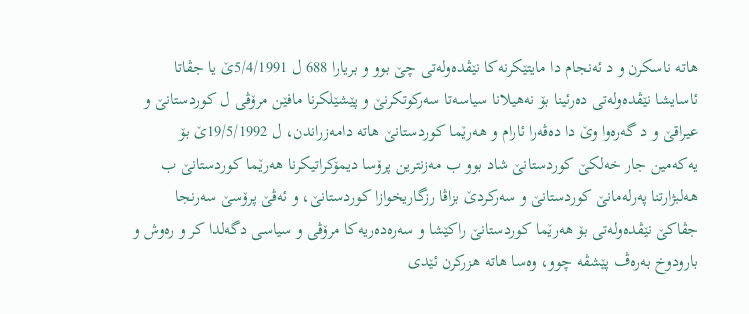هاته‌ ناسكرن و د ئه‌نجام دا مایتێكرنه‌كا نێڤده‌وله‌تى چێ بوو و بریارا 688 ل 5/4/1991ێ یا جڤاتا ئاسایشا نێڤده‌وله‌تى ده‌رئینا بۆ نه‌هیلانا سیاسه‌تا سه‌ركوتكرنێ و پێشێلكرنا مافێن مرۆڤى ل كوردستانێ و عیراقێ و د گه‌ره‌وا وێ دا ده‌ڤه‌را ئارام و هه‌رێما كوردستانێ هاته‌ دامه‌زراندن، ل 19/5/1992ێ بۆ یه‌كه‌مین جار خه‌لكێ كوردستانێ شاد بوو ب مه‌زنترین پرۆسا دیمۆكراتیكرنا هه‌رێما كوردستانێ ب هه‌لبژارتنا په‌رله‌مانێ كوردستانێ و سه‌ركردێ بزاڤا رزگاریخوازا كوردستانێ، و ئه‌ڤێ پرۆسێ سه‌رنجا جڤاكێ نێڤده‌وله‌تى بۆ هه‌رێما كوردستانێ راكێشا و سه‌ره‌ده‌ریه‌كا مرۆڤى و سیاسى دگه‌لدا كر و ره‌وش و بارودوخ به‌ره‌ڤ پێشڤه‌ چوو، وه‌سا هاته‌ هزركرن ئێدى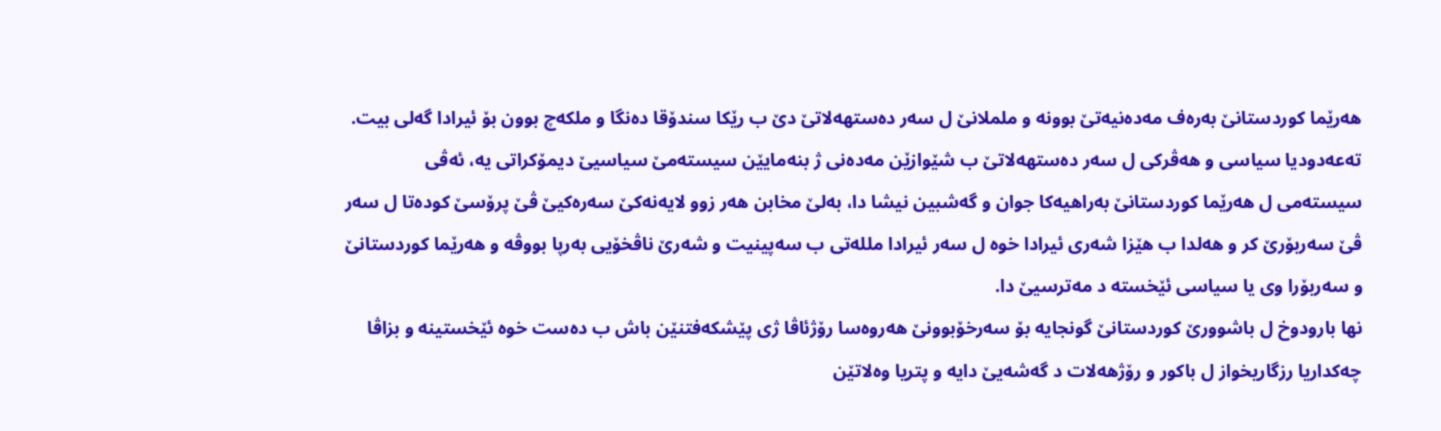هه‌رێما كوردستانێ به‌ره‌ف مه‌ده‌نیه‌تێ بوونه‌ و ململانێ ل سه‌ر ده‌ستهه‌لاتێ دێ ب رێكا سندۆقا ده‌نگا و ملكه‌چ بوون بۆ ئیرادا گه‌لى بیت.
ته‌عه‌دودیا سیاسى و هه‌ڤركى ل سه‌ر ده‌ستهه‌لاتێ ب شێوازێن مه‌ده‌نى ژ بنه‌مایێن سیسته‌مێ سیاسیێ دیمۆكراتى یه‌، ئه‌ڤى سیسته‌مى ل هه‌رێما كوردستانێ به‌راهیه‌كا جوان و گه‌شبین نیشا دا، به‌لێ مخابن هه‌ر زوو لایه‌نه‌كێ سه‌ره‌كیێ ڤێ پرۆسێ كوده‌تا ل سه‌ر ڤێ سه‌ربۆرێ كر و هه‌لدا ب هێزا شه‌رى ئیرادا خوه‌ ل سه‌ر ئیرادا ملله‌تى ب سه‌پینیت و شه‌رێ ناڤخۆیى به‌رپا بووڤه‌ و هه‌رێما كوردستانێ و سه‌ربۆرا وى یا سیاسى ئێخسته‌ د مه‌ترسیێ دا.
نها بارودوخ ل باشوورێ كوردستانێ گونجایه‌ بۆ سه‌رخۆبوونێ هه‌روه‌سا رۆژئاڤا ژى پێشكه‌فتنێن باش ب ده‌ست خوه‌ ئێخستینه‌ و بزاڤا چه‌كداریا رزگاریخواز ل باكور و رۆژهه‌لات د گه‌شه‌یێ دایه‌ و پتریا وه‌لاتێن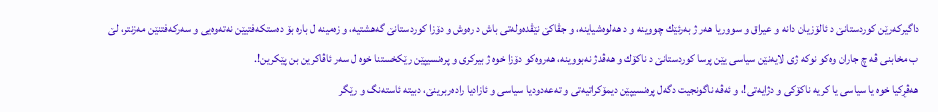داگیركه‌رێن كوردستانێ د ئالۆزیان دانه‌ و عیراق و سووریا هه‌ر ژ به‌رئێك چووینه‌ و د هه‌لوه‌شیاینه‌، و جڤاكێ نێڤده‌وله‌تى باش د ره‌وش و دۆزا كوردستانێ گه‌هشتیه‌، و زه‌مینه‌ ل باره‌ بۆ ده‌ستكه‌فتیێن نه‌ته‌وه‌یى و سه‌ركه‌فتنێن مه‌زنتر، لێ ب مخابنى ڤه‌ چ جاران وه‌كو نوكه‌ ژى لایه‌نێن سیاسى یێن پرسا كوردستانێ د ناكۆك و هه‌ڤدژ نه‌بووینه‌، هه‌روه‌كو دۆزا خوه‌ ژ بیركرى و پره‌نسیپێن رێكخستنا خوه‌ ل سه‌ر ئاڤاكرین بن پێكرین!.
هه‌ڤڕكیا خوه‌ یا سیاسى یا كریه‌ ناكۆكى و دژایه‌تى!، و ئه‌ڤه‌ ناگونجیت دگه‌ل پره‌نسیپێن دیمۆكراتیه‌تى و ته‌عه‌دودیا سیاسى و ئازادیا راده‌ربرینێ، دبیته‌ ئاسته‌نگ و رێگر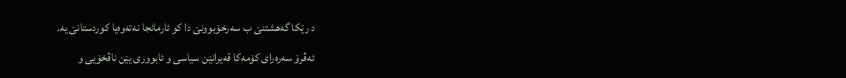د رێكا گه‌هشتنێ ب سه‌رخۆبوونێ دا كو ئارمانجا نه‌ته‌وه‌یا كوردستانێ یه‌.
ئه‌ڤرۆ سه‌ره‌راى كۆمه‌كا قه‌یرانێن سیاسى و ئابوورى یێن ناڤخۆیى و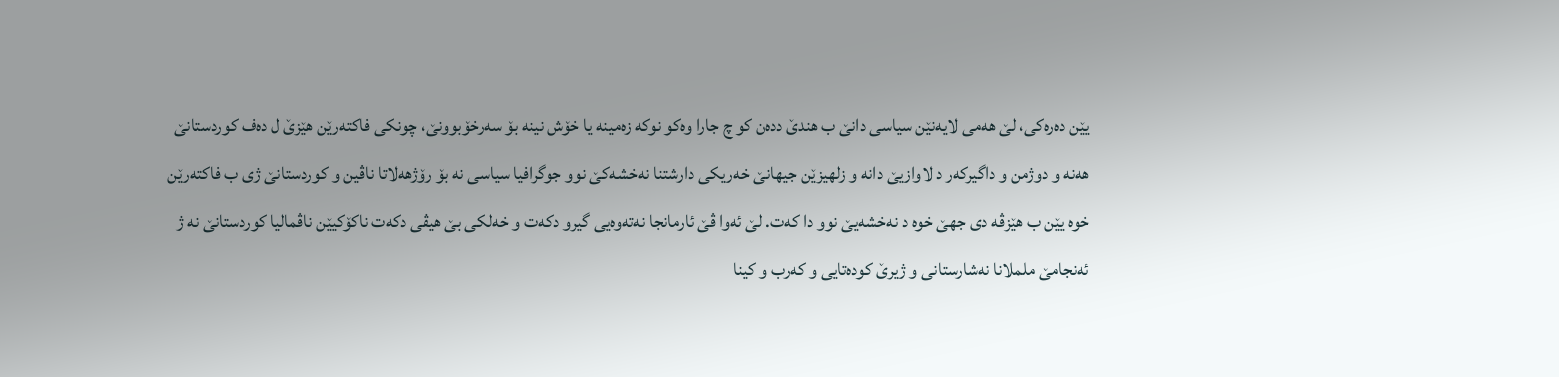یێن ده‌ره‌كى، لێ هه‌مى لایه‌نێن سیاسى دانێ ب هندێ دده‌ن كو چ جارا وه‌كو نوكه‌ زه‌مینه‌ یا خۆش نینه‌ بۆ سه‌رخۆبوونێ، چونكى فاكته‌رێن هێزێ ل ده‌ف كوردستانێ هه‌نه‌ و دوژمن و داگیركه‌ر د لاوازیێ دانه‌ و زلهیزێن جیهانێ خه‌ریكى دارشتنا نه‌خشه‌كێ نوو جوگرافیا سیاسى نه‌ بۆ رۆژهه‌لاتا ناڤین و كوردستانێ ژى ب فاكته‌رێن خوه‌ یێن ب هێزڤه‌ دى جهێ خوه‌ د نه‌خشه‌یێ نوو دا كه‌ت. لێ ئه‌وا ڤێ ئارمانجا نه‌ته‌وه‌یى گیرو دكه‌ت و خه‌لكى بێ هیڤى دكه‌ت ناكۆكیێن ناڤمالیا كوردستانێ نه‌ ژ ئه‌نجامێ ململانا نه‌شارستانى و ژیرێ كوده‌تایى و كه‌رب و كینا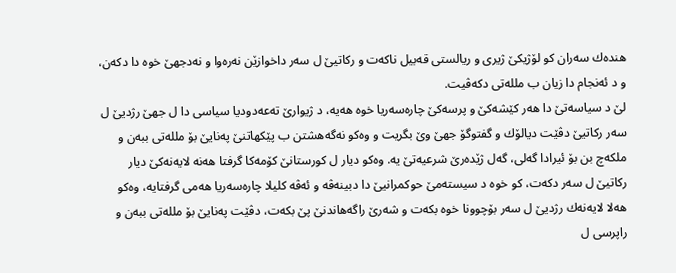هنده‌ك سه‌ران كو لۆژیكێ ژیرى و ریالستى قه‌بیل ناكه‌ت و ركاتیێ ل سه‌ر داخوازێن نه‌ره‌وا و نه‌دجهێ خوه‌ دا دكه‌ن، و د ئه‌نجام دا زیان ب ملله‌تى دكه‌ڤیت.
لێ د سیاسه‌تێ دا هه‌ر كێشه‌كێ و پرسه‌كێ چاره‌سه‌ریا خوه‌ هه‌یه‌، د ژیوارێ ته‌عه‌دودیا سیاسى دا ل جهێ رژدیێ ل سه‌ر ركاتیێ دڤێت دیالۆك و گفتوگۆ جهێ وێ بگریت و وه‌كو نه‌گه‌هشتن ب پێكهاتنێ په‌نایێ بۆ ملله‌تى ببه‌ن و ملكه‌چ بن بۆ ئیرادا گه‌لى، گه‌ل ژێده‌رێ شرعیه‌تێ یه‌. وه‌كو دیار ل كورستانێ كۆمه‌كا گرفتا هه‌نه‌ لایه‌نه‌كێ دیار ركاتیێ ل سه‌ر دكه‌ت، كو خوه‌ د سیسته‌مێ حوكمرانیێ دا دبینه‌ڤه‌ و ئه‌ڤه‌ كلیلا چاره‌سه‌ریا هه‌مى گرفتایه‌، وه‌كو هه‌لا لایه‌نه‌ك رژدیێ ل سه‌ر بۆچوونا خوه‌ بكه‌ت و شه‌رێ راگه‌هاندنێ پێ بكه‌ت، دڤێت په‌نایێ بۆ ملله‌تى ببه‌ن و راپرسى ل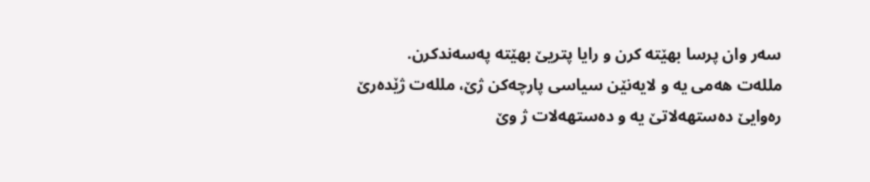سه‌ر وان پرسا بهێته‌ كرن و رایا پتریێ بهێته‌ په‌سه‌ندكرن.
ملله‌ت هه‌مى یه‌ و لایه‌نێن سیاسى پارچه‌كن ژێ، ملله‌ت ژێده‌رێ ره‌وایێ ده‌ستهه‌لاتێ یه‌ و ده‌ستهه‌لات ژ وێ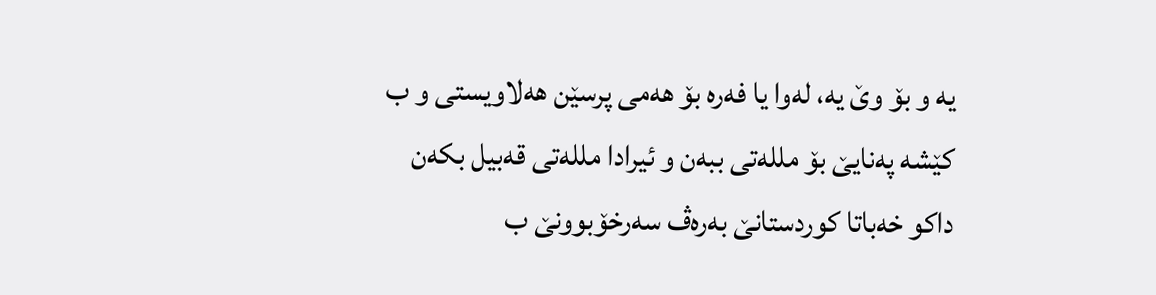یه‌ و بۆ وێ یه‌، له‌وا یا فه‌ره‌ بۆ هه‌مى پرسێن هه‌لاویستى و ب كێشه‌ په‌نایێ بۆ ملله‌تى ببه‌ن و ئیرادا ملله‌تى قه‌بیل بكه‌ن داكو خه‌باتا كوردستانێ به‌ره‌ڤ سه‌رخۆبوونێ ب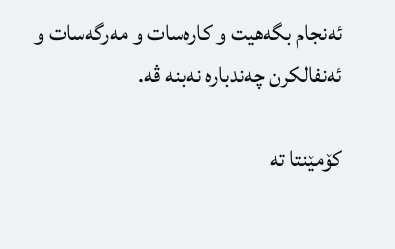ئه‌نجام بگه‌هیت و كاره‌سات و مه‌رگه‌سات و ئه‌نفالكرن چه‌ندباره‌ نه‌بنه‌ ڤه‌.

کۆمێنتا تە